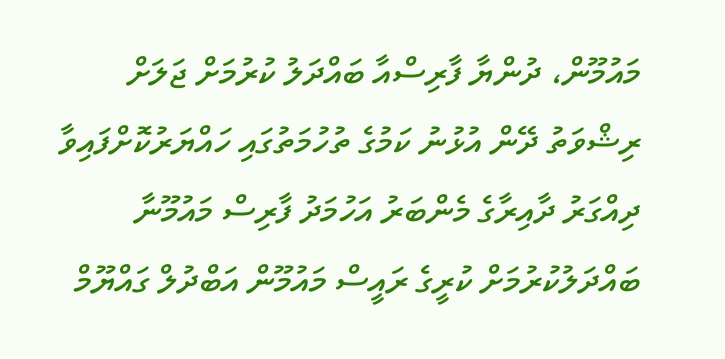މައުމޫން، ދުންޔާ ފާރިސްއާ ބައްދަލު ކުރުމަށް ޖަލަށް
ރިޝްވަތު ދޭން އުޅުނު ކަމުގެ ތުހުމަތުގައި ހައްޔަރުކޮށްފައިވާ ދިއްގަރު ދާއިރާގެ މެންބަރު އަހުމަދު ފާރިސް މައުމޫނާ ބައްދަލުކުރުމަށް ކުރީގެ ރައީސް މައުމޫން އަބްދުލް ގައްޔޫމް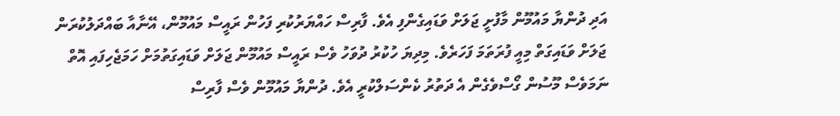އަދި ދުންޔާ މައުމޫން މާފުށީ ޖަލަށް ވަޑައިގެންފި އެވެ. ފާރިސް ހައްޔަރުކުރި ފަހުން ރައީސް މައުމޫން، އޭނާއާ ބައްދަލުކުރަން ޖަލަށް ވަޑައިގަތް މިއީ ފުރަތަމަ ފަހަރެވެ. މިދިޔަ ހުކުރު ދުވަހު ވެސް ރައީސް މައުމޫން ޖަލަށް ވަޑައިގަތުމަށް ހަމަޖެހިފައި އޮތް ނަމަވެސް މޫސުން ގޯސްވެގެން އެ ދަތުރު ކެންސަލްކުރީ އެވެ. ދުންޔާ މައުމޫން ވެސް ފާރިސް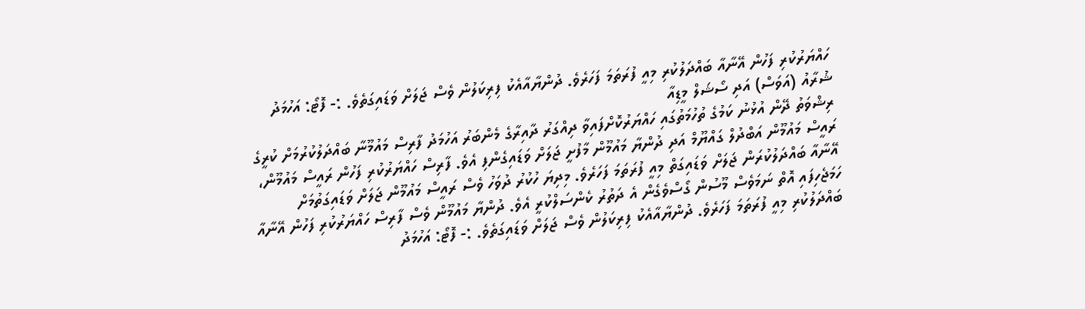ހައްޔަރުކުރި ފަހުން އޭނާއާ ބައްދަލުކުރި މިއީ ފުރަތަމަ ފަހަރެވެ. ދުންޔާއާއެކު ފިރިކަލުން ވެސް ޖަލަށް ވަޑައިގަތެވެ. :- ފޮޓޯ: އަހުމަދު ޝުރާއު (އަވަސް) އަދި ސޯޝަލް މީޑިއާ
ރިޝްވަތު ދޭން އުޅުނު ކަމުގެ ތުހުމަތުގައި ހައްޔަރުކޮށްފައިވާ ދިއްގަރު ދާއިރާގެ މެންބަރު އަހުމަދު ފާރިސް މައުމޫނާ ބައްދަލުކުރުމަށް ކުރީގެ ރައީސް މައުމޫން އަބްދުލް ގައްޔޫމް އަދި ދުންޔާ މައުމޫން މާފުށީ ޖަލަށް ވަޑައިގެންފި އެވެ. ފާރިސް ހައްޔަރުކުރި ފަހުން ރައީސް މައުމޫން، އޭނާއާ ބައްދަލުކުރަން ޖަލަށް ވަޑައިގަތް މިއީ ފުރަތަމަ ފަހަރެވެ. މިދިޔަ ހުކުރު ދުވަހު ވެސް ރައީސް މައުމޫން ޖަލަށް ވަޑައިގަތުމަށް ހަމަޖެހިފައި އޮތް ނަމަވެސް މޫސުން ގޯސްވެގެން އެ ދަތުރު ކެންސަލްކުރީ އެވެ. ދުންޔާ މައުމޫން ވެސް ފާރިސް ހައްޔަރުކުރި ފަހުން އޭނާއާ ބައްދަލުކުރި މިއީ ފުރަތަމަ ފަހަރެވެ. ދުންޔާއާއެކު ފިރިކަލުން ވެސް ޖަލަށް ވަޑައިގަތެވެ. :- ފޮޓޯ: އަހުމަދު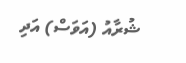ޝުރާއު (އަވަސް) އަދި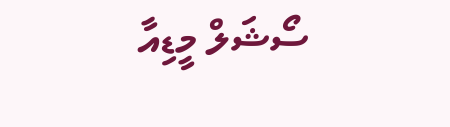ސޯޝަލް މީޑިއާ